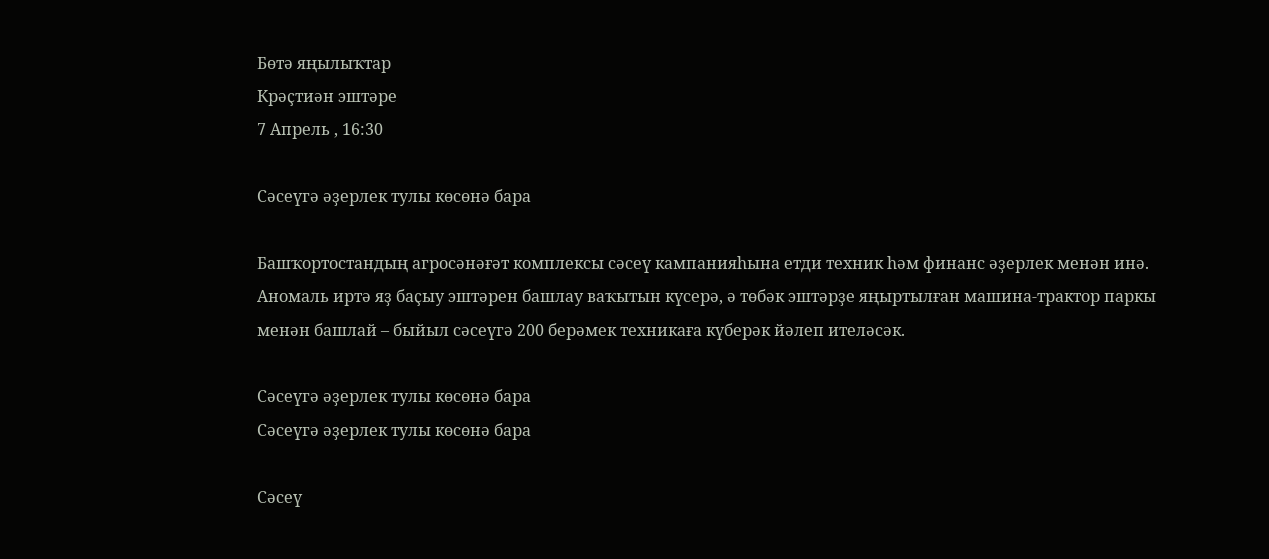Бөтә яңылыҡтар
Крәҫтиән эштәре
7 Апрель , 16:30

Сәсеүгә әҙерлек тулы көсөнә бара

Башҡортостандың агросәнәғәт комплексы сәсеү кампанияһына етди техник һәм финанс әҙерлек менән инә. Аномаль иртә яҙ баҫыу эштәрен башлау ваҡытын күсерә, ә төбәк эштәрҙе яңыртылған машина-трактор паркы менән башлай – быйыл сәсеүгә 200 берәмек техникаға күберәк йәлеп ителәсәк.

Сәсеүгә әҙерлек тулы көсөнә бара
Сәсеүгә әҙерлек тулы көсөнә бара

Сәсеү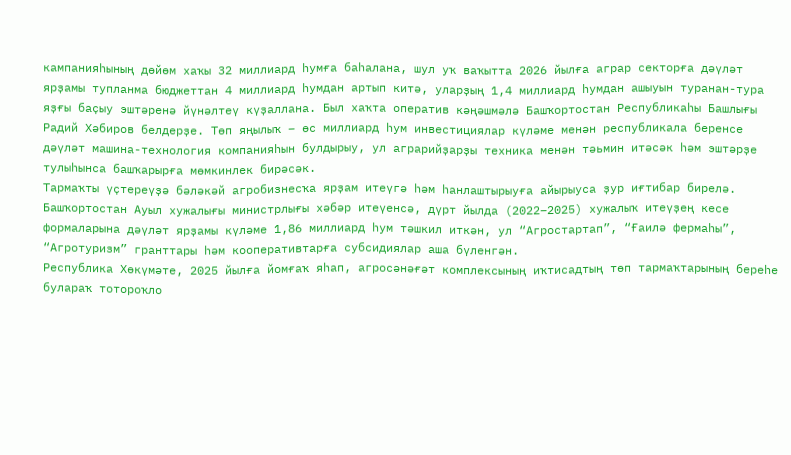кампанияһының дөйөм хаҡы 32 миллиард һумға баһалана, шул уҡ ваҡытта 2026 йылға аграр секторға дәүләт ярҙамы тупланма бюджеттан 4 миллиард һумдан артып китә, уларҙың 1,4 миллиард һумдан ашыуын туранан-тура яҙғы баҫыу эштәренә йүнәлтеү күҙаллана. Был хаҡта оператив кәңәшмәлә Башҡортостан Республикаһы Башлығы Радий Хәбиров белдерҙе. Төп яңылыҡ – өс миллиард һум инвестициялар күләме менән республикала беренсе дәүләт машина-технология компанияһын булдырыу, ул аграрийҙарҙы техника менән тәьмин итәсәк һәм эштәрҙе тулыһынса башҡарырға мөмкинлек бирәсәк.
Тармаҡты үҫтереүҙә бәләкәй агробизнесҡа ярҙам итеүгә һәм һанлаштырыуға айырыуса ҙур иғтибар бирелә. Башҡортостан Ауыл хужалығы министрлығы хәбәр итеүенсә, дүрт йылда (2022–2025) хужалыҡ итеүҙең кесе формаларына дәүләт ярҙамы күләме 1,86 миллиард һум тәшкил иткән, ул “Агростартап”, “Ғаилә фермаһы”, “Агротуризм” гранттары һәм кооперативтарға субсидиялар аша бүленгән.
Республика Хөкүмәте, 2025 йылға йомғаҡ яһап, агросәнәғәт комплексының иҡтисадтың төп тармаҡтарының береһе булараҡ тотороҡло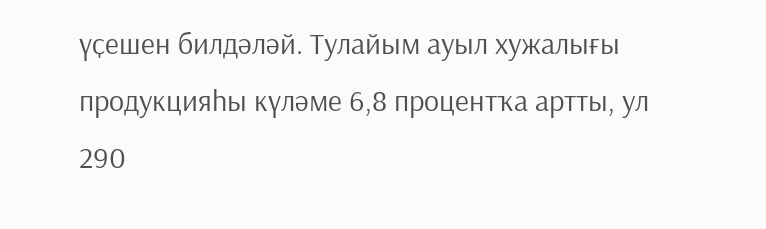үҫешен билдәләй. Тулайым ауыл хужалығы продукцияһы күләме 6,8 процентҡа артты, ул 290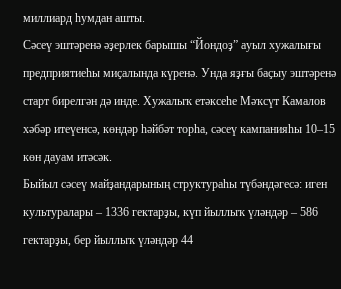миллиард һумдан ашты.
Сәсеү эштәренә әҙерлек барышы “Йондоҙ” ауыл хужалығы предприятиеһы миҫалында күренә. Унда яҙғы баҫыу эштәренә старт бирелгән дә инде. Хужалыҡ етәксеһе Мәҡсүт Камалов хәбәр итеүенсә, көндәр һәйбәт торһа, сәсеү кампанияһы 10–15 көн дауам итәсәк.
Быйыл сәсеү майҙандарының структураһы түбәндәгесә: иген культуралары – 1336 гектарҙы, күп йыллыҡ үләндәр – 586 гектарҙы, бер йыллыҡ үләндәр 44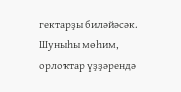гектарҙы биләйәсәк. Шуныһы мөһим, орлоҡтар үҙҙәрендә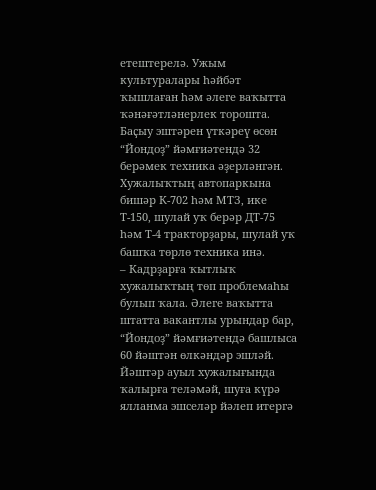етештерелә. Ужым культуралары һәйбәт ҡышлаған һәм әлеге ваҡытта ҡәнәғәтләнерлек торошта.
Баҫыу эштәрен үткәреү өсөн “Йондоҙ” йәмғиәтендә 32 берәмек техника әҙерләнгән. Хужалыҡтың автопаркына бишәр К-702 һәм МТЗ, ике Т-150, шулай уҡ берәр ДТ-75 һәм Т-4 тракторҙары, шулай уҡ башҡа төрлө техника инә.
– Кадрҙарға ҡытлыҡ хужалыҡтың төп проблемаһы булып ҡала. Әлеге ваҡытта штатта вакантлы урындар бар, “Йондоҙ” йәмғиәтендә башлыса 60 йәштән өлкәндәр эшләй. Йәштәр ауыл хужалығында ҡалырға теләмәй, шуға күрә ялланма эшселәр йәлеп итергә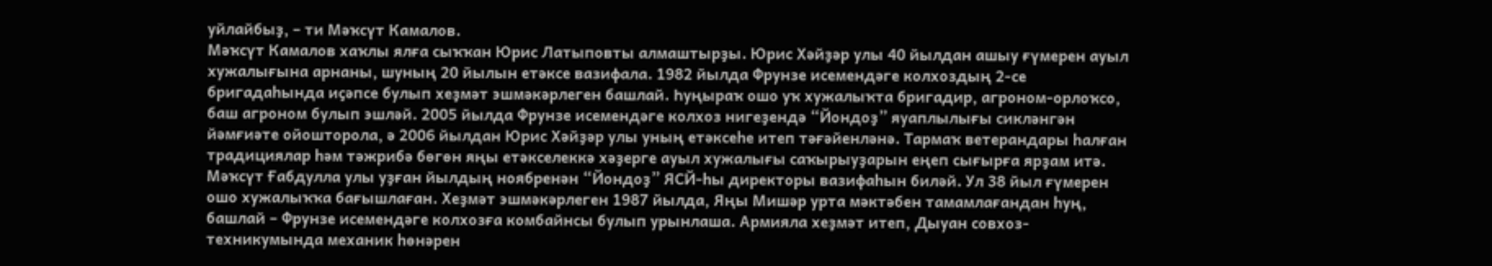уйлайбыҙ, – ти Мәҡсүт Камалов.
Мәҡсүт Камалов хаҡлы ялға сыҡҡан Юрис Латыповты алмаштырҙы. Юрис Хәйҙәр улы 40 йылдан ашыу ғүмерен ауыл хужалығына арнаны, шуның 20 йылын етәксе вазифала. 1982 йылда Фрунзе исемендәге колхоздың 2-се бригадаһында иҫәпсе булып хеҙмәт эшмәкәрлеген башлай. Һуңыраҡ ошо уҡ хужалыҡта бригадир, агроном-орлоҡсо, баш агроном булып эшләй. 2005 йылда Фрунзе исемендәге колхоз нигеҙендә “Йондоҙ” яуаплылығы сикләнгән йәмғиәте ойошторола, ә 2006 йылдан Юрис Хәйҙәр улы уның етәксеһе итеп тәғәйенләнә. Тармаҡ ветерандары һалған традициялар һәм тәжрибә бөгөн яңы етәкселеккә хәҙерге ауыл хужалығы саҡырыуҙарын еңеп сығырға ярҙам итә.
Мәҡсүт Ғабдулла улы уҙған йылдың ноябренән “Йондоҙ” ЯСЙ-һы директоры вазифаһын биләй. Ул 38 йыл ғүмерен ошо хужалыҡҡа бағышлаған. Хеҙмәт эшмәкәрлеген 1987 йылда, Яңы Мишәр урта мәктәбен тамамлағандан һуң, башлай – Фрунзе исемендәге колхозға комбайнсы булып урынлаша. Армияла хеҙмәт итеп, Дыуан совхоз-техникумында механик һөнәрен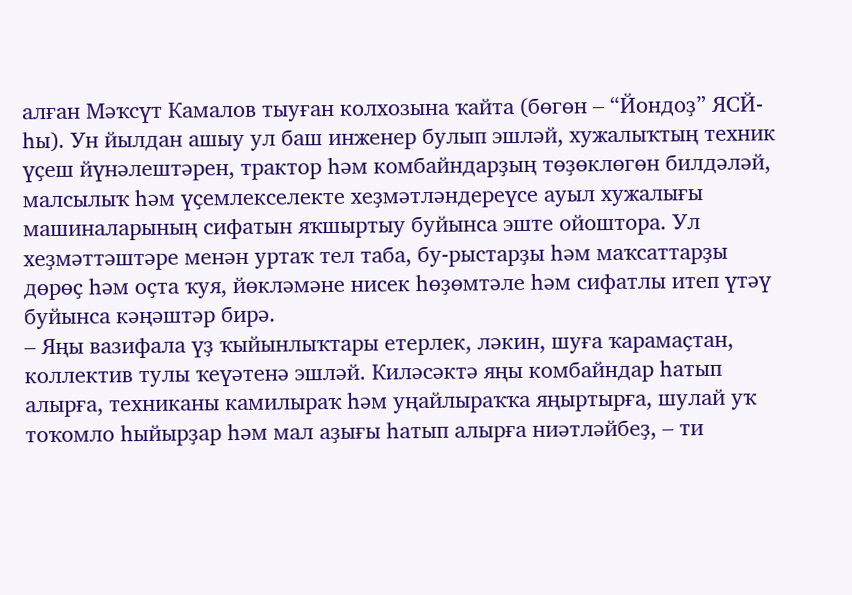алған Мәҡсүт Камалов тыуған колхозына ҡайта (бөгөн – “Йондоҙ” ЯСЙ-һы). Ун йылдан ашыу ул баш инженер булып эшләй, хужалыҡтың техник үҫеш йүнәлештәрен, трактор һәм комбайндарҙың төҙөклөгөн билдәләй, малсылыҡ һәм үҫемлекселекте хеҙмәтләндереүсе ауыл хужалығы машиналарының сифатын яҡшыртыу буйынса эште ойоштора. Ул хеҙмәттәштәре менән уртаҡ тел таба, бу-рыстарҙы һәм маҡсаттарҙы дөрөҫ һәм оҫта ҡуя, йөкләмәне нисек һөҙөмтәле һәм сифатлы итеп үтәү буйынса кәңәштәр бирә.
– Яңы вазифала үҙ ҡыйынлыҡтары етерлек, ләкин, шуға ҡарамаҫтан, коллектив тулы ҡеүәтенә эшләй. Киләсәктә яңы комбайндар һатып алырға, техниканы камилыраҡ һәм уңайлыраҡҡа яңыртырға, шулай уҡ тоҡомло һыйырҙар һәм мал аҙығы һатып алырға ниәтләйбеҙ, – ти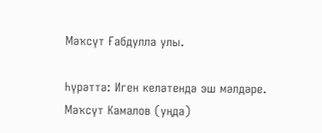Мәҡсүт Ғабдулла улы.

Һүрәттә: Иген келәтендә эш мәлдәре. Мәҡсүт Камалов (уңда)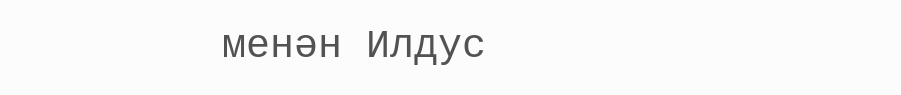менән Илдус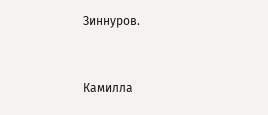Зиннуров.


Камилла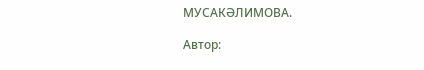МУСАКӘЛИМОВА.

Автор: